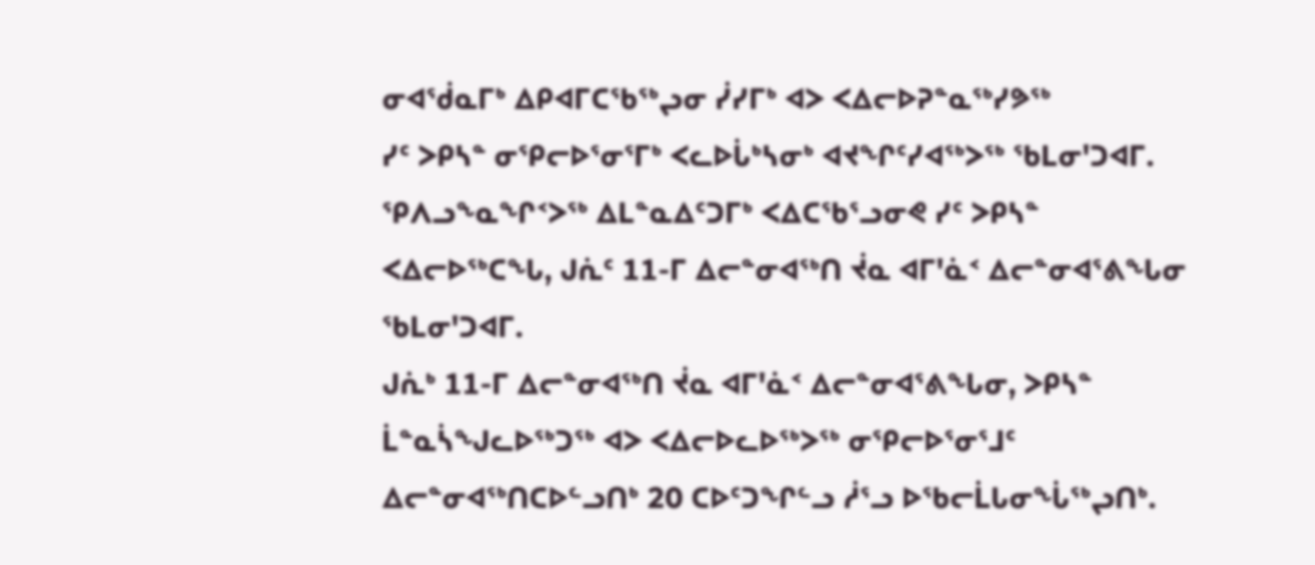ᓂᐊᖂᓇᒥᒃ ᐃᑭᐊᒥᑕᖃᖅᖢᓂ ᓰᓯᒥᒃ ᐊᐳ ᐸᐃᓕᐅᕈᓐᓇᖅᓯᕗᖅ
ᓯᑦ ᐳᑭᓴᓐ ᓂᕿᓕᐅᕐᓂᕐᒥᒃ ᐸᓚᐅᒑᒃᓴᓂᒃ ᐊᔪᖏᑦᓯᐊᖅᐳᖅ ᖃᒪᓂ'ᑐᐊᒥ.
ᕿᐱᓗᖕᓇᖏᑉᐳᖅ ᐃᒪᓐᓇᐃᑦᑐᒥᒃ ᐸᐃᑕᖃᕐᓗᓂᕙ ᓯᑦ ᐳᑭᓴᓐ ᐸᐃᓕᐅᖅᑕᖓ, ᒍᕇᑦ 11-ᒥ ᐃᓕᓐᓂᐊᖅᑎ ᔫᓇ ᐊᒥ'ᓈᑉ ᐃᓕᓐᓂᐊᕐᕕᖓᓂ ᖃᒪᓂ'ᑐᐊᒥ.
ᒍᕇᒃ 11-ᒥ ᐃᓕᓐᓂᐊᖅᑎ ᔫᓇ ᐊᒥ'ᓈᑉ ᐃᓕᓐᓂᐊᕐᕕᖓᓂ, ᐳᑭᓴᓐ ᒫᓐᓇᓵᖑᓚᐅᖅᑐᖅ ᐊᐳ ᐸᐃᓕᐅᓚᐅᖅᐳᖅ ᓂᕿᓕᐅᕐᓂᕐᒧᑦ ᐃᓕᓐᓂᐊᖅᑎᑕᐅᓪᓗᑎᒃ 20 ᑕᐅᑦᑐᖏᓪᓗ ᓲᕐᓗ ᐅᖃᓕᒫᒐᓂᖔᖅᖢᑎᒃ.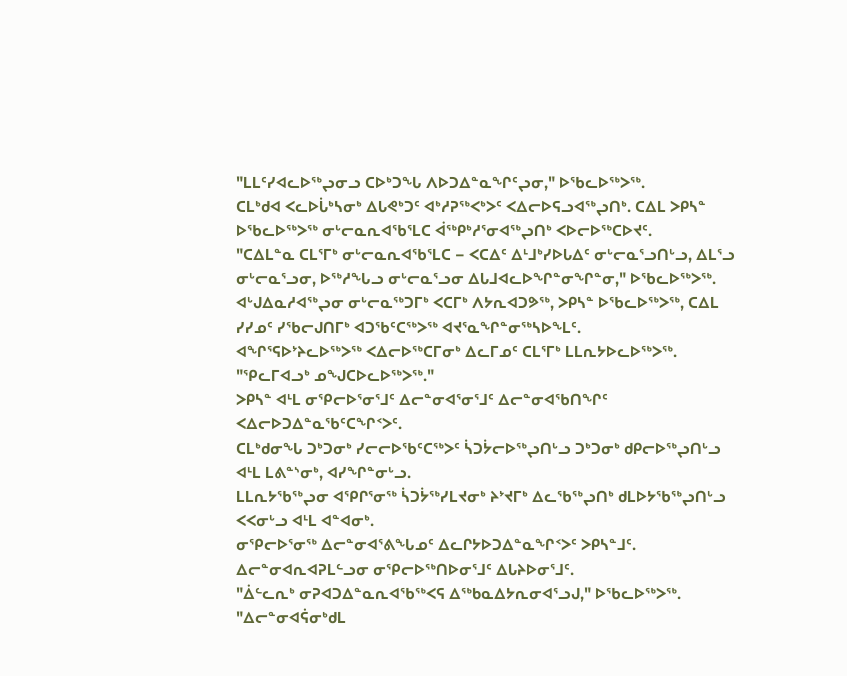"ᒪᒪᑦᓯᐊᓚᐅᖅᖢᓂᓗ ᑕᐅᒃᑐᖓ ᐱᐅᑐᐃᓐᓇᖏᑦᖢᓂ," ᐅᖃᓚᐅᖅᐳᖅ.
ᑕᒪᒃᑯᐊ ᐸᓚᐅᒑᒃᓴᓂᒃ ᐃᒐᕙᒃᑐᑦ ᐊᒃᓱᕈᖅᐸᒃᐳᑦ ᐸᐃᓕᐅᕋᓗᐊᖅᖢᑎᒃ. ᑕᐃᒪ ᐳᑭᓴᓐ ᐅᖃᓚᐅᖅᐳᖅ ᓂᒡᓕᓇᕆᐊᖃᕐᒪᑕ ᐋᖅᑭᒃᓱᕐᓂᐊᖅᖢᑎᒃ ᐸᐅᓕᐅᖅᑕᐅᔪᑦ.
"ᑕᐃᒪᓐᓇ ᑕᒪᕐᒥᒃ ᓂᒡᓕᓇᕆᐊᖃᕐᒪᑕ − ᐸᑕᐃᑦ ᐃᒻᒧᒃᓯᐅᒐᐃᑦ ᓂᒡᓕᓇᕐᓗᑎᒡᓗ, ᐃᒪᕐᓗ ᓂᒡᓕᓇᕐᓗᓂ, ᐅᖅᓱᖓᓗ ᓂᒡᓕᓇᕐᓗᓂ ᐃᒐᒧᐊᓚᐅᖏᓐᓂᖏᓐᓂ," ᐅᖃᓚᐅᖅᐳᖅ.
ᐊᒡᒍᐃᓇᓱᐊᖅᖢᓂ ᓂᒡᓕᓇᖅᑐᒥᒃ ᐸᑕᒥᒃ ᐱᔭᕆᐊᑐᕗᖅ, ᐳᑭᓴᓐ ᐅᖃᓚᐅᖅᐳᖅ, ᑕᐃᒪ ᓯᓯᓄᑦ ᓯᖃᓕᒍᑎᒥᒃ ᐊᑐᖃᑦᑕᖅᐳᖅ ᐊᔪᕐᓇᖏᓐᓂᖅᓴᐅᖕᒪᑦ.
ᐊᖏᕐᕋᐅᔾᔨᓚᐅᖅᐳᖅ ᐸᐃᓕᐅᖅᑕᒥᓂᒃ ᐃᓚᒥᓄᑦ ᑕᒪᕐᒥᒃ ᒪᒪᕆᔭᐅᓚᐅᖅᐳᖅ.
"ᕿᓚᒥᐊᓗᒃ ᓄᖑᑕᐅᓚᐅᖅᐳᖅ."
ᐳᑭᓴᓐ ᐊᒻᒪ ᓂᕿᓕᐅᕐᓂᕐᒧᑦ ᐃᓕᓐᓂᐊᕐᓂᕐᒧᑦ ᐃᓕᓐᓂᐊᖃᑎᖏᑦ ᐸᐃᓕᐅᑐᐃᓐᓇᖃᑦᑕᖏᑉᐳᑦ.
ᑕᒪᒃᑯᓂᖓ ᑐᒃᑐᓂᒃ ᓯᓕᓕᐅᖃᑦᑕᖅᐳᑦ ᓵᑐᔮᓕᐅᖅᖢᑎᒡᓗ ᑐᒃᑐᓂᒃ ᑯᑭᓕᐅᖅᖢᑎᒡᓗ ᐊᒻᒪ ᒪᕕᓐᔅᓂᒃ, ᐊᓯᖏᓐᓂᒡᓗ.
ᒪᒪᕆᔭᖃᖅᖢᓂ ᐊᕿᒋᕐᓂᖅ ᓵᑐᔮᖅᓯᒪᔪᓂᒃ ᔨᔾᔪᒥᒃ ᐃᓚᖃᖅᖢᑎᒃ ᑯᒪᐅᔭᖃᖅᖢᑎᒡᓗ ᐸᐸᓂᒡᓗ ᐊᒻᒪ ᐊᓐᐊᓂᒃ.
ᓂᕿᓕᐅᕐᓂᖅ ᐃᓕᓐᓂᐊᕐᕕᖓᓄᑦ ᐃᓚᒋᔭᐅᑐᐃᓐᓇᖏᑉᐳᑦ ᐳᑭᓴᓐᒧᑦ. ᐃᓕᓐᓂᐊᕆᐊᕈᒪᓪᓗᓂ ᓂᕿᓕᐅᖅᑎᐅᓂᕐᒧᑦ ᐃᒐᔨᐅᓂᕐᒧᑦ.
"ᐄᓪᓚᕆᒃ ᓂᕈᐊᑐᐃᓐᓇᕆᐊᖃᖅᐸᕋ ᐃᖅᑲᓇᐃᔭᕆᓂᐊᕐᓗᒍ," ᐅᖃᓚᐅᖅᐳᖅ. "ᐃᓕᓐᓂᐊᕌᓂᒃᑯᒪ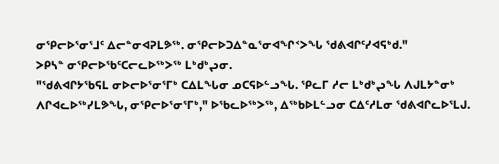ᓂᕿᓕᐅᕐᓂᕐᒧᑦ ᐃᓕᓐᓂᐊᕈᒪᕗᖅ. ᓂᕿᓕᐅᑐᐃᓐᓇᕐᓂᐊᖏᑉᐳᖓ ᖁᕕᐊᒋᑦᓯᐊᕋᒃᑯ."
ᐳᑭᓴᓐ ᓂᕿᓕᐅᖃᑦᑕᓕᓚᐅᖅᐳᖅ ᒪᒃᑯᒃᖢᓂ.
"ᖁᕕᐊᒋᔭᖃᕋᒪ ᓂᐅᓕᐅᕐᓂᕐᒥᒃ ᑕᐃᒪᖓᓂ ᓄᑕᕋᐅᓪᓗᖓ. ᕿᓚᒥ ᓱᓕ ᒪᒃᑯᒃᖢᖓ ᐱᒍᒪᔭᓐᓂᒃ ᐱᒋᐊᓚᐅᖅᓯᒪᕗᖓ, ᓂᕿᓕᐅᕐᓂᕐᒥᒃ," ᐅᖃᓚᐅᖅᐳᖅ, ᐃᖅᑲᐅᒪᓪᓗᓂ ᑕᐃᑦᓱᒪᓂ ᖁᕕᐊᒋᓚᐅᕐᒪᒍ.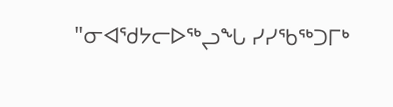"ᓂᐊᖁᔭᓕᐅᖅᖢᖓ ᓯᓯᖃᖅᑐᒥᒃ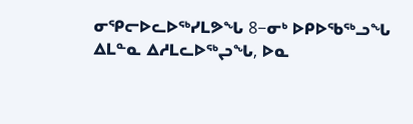ᓂᕿᓕᐅᓚᐅᖅᓯᒪᕗᖓ 8−ᓂᒃ ᐅᑭᐅᖃᖅᓗᖓ ᐃᒪᓐᓇ ᐃᓱᒪᓚᐅᖅᖢᖓ, ᐅᓇ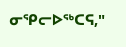ᓂᕿᓕᐅᖅᑕᕋ,"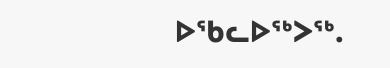ᐅᖃᓚᐅᖅᐳᖅ.